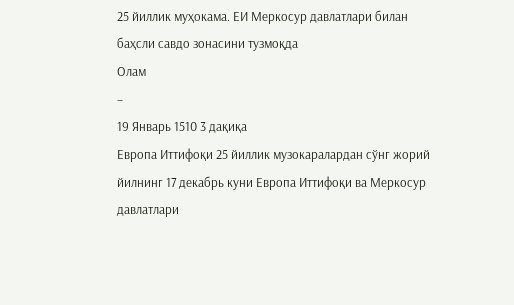25 йиллик муҳокама. ЕИ Меркосур давлатлари билан баҳсли савдо зонасини тузмоқда
Олам
−
19 Январь 1510 3 дақиқа
Европа Иттифоқи 25 йиллик музокаралардан сўнг жорий йилнинг 17 декабрь куни Европа Иттифоқи ва Меркосур давлатлари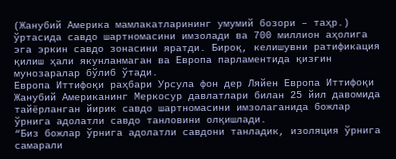(Жанубий Америка мамлакатларининг умумий бозори – таҳр.) ўртасида савдо шартномасини имзолади ва 700 миллион аҳолига эга эркин савдо зонасини яратди. Бироқ, келишувни ратификация қилиш ҳали якунланмаган ва Европа парламентида қизғин мунозаралар бўлиб ўтади.
Европа Иттифоқи раҳбари Урсула фон дер Ляйен Европа Иттифоқи Жанубий Американинг Меркосур давлатлари билан 25 йил давомида тайёрланган йирик савдо шартномасини имзолаганида божлар ўрнига адолатли савдо танловини олқишлади.
“Биз божлар ўрнига адолатли савдони танладик, изоляция ўрнига самарали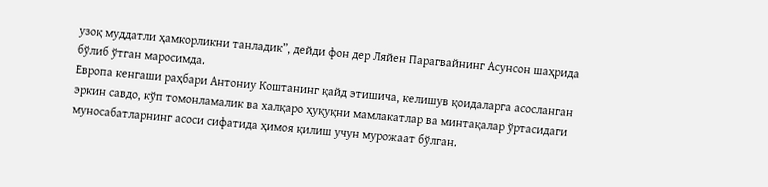узоқ муддатли ҳамкорликни танладик”, дейди фон дер Ляйен Парагвайнинг Асунсон шаҳрида бўлиб ўтган маросимда.
Европа кенгаши раҳбари Антониу Коштанинг қайд этишича, келишув қоидаларга асосланган эркин савдо, кўп томонламалик ва халқаро ҳуқуқни мамлакатлар ва минтақалар ўртасидаги муносабатларнинг асоси сифатида ҳимоя қилиш учун мурожаат бўлган.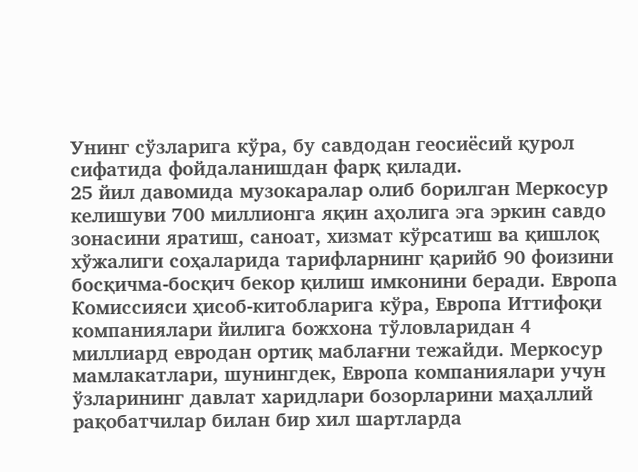Унинг сўзларига кўра, бу савдодан геосиёсий қурол сифатида фойдаланишдан фарқ қилади.
25 йил давомида музокаралар олиб борилган Меркосур келишуви 700 миллионга яқин аҳолига эга эркин савдо зонасини яратиш, саноат, хизмат кўрсатиш ва қишлоқ хўжалиги соҳаларида тарифларнинг қарийб 90 фоизини босқичма-босқич бекор қилиш имконини беради. Европа Комиссияси ҳисоб-китобларига кўра, Европа Иттифоқи компаниялари йилига божхона тўловларидан 4 миллиард евродан ортиқ маблағни тежайди. Меркосур мамлакатлари, шунингдек, Европа компаниялари учун ўзларининг давлат харидлари бозорларини маҳаллий рақобатчилар билан бир хил шартларда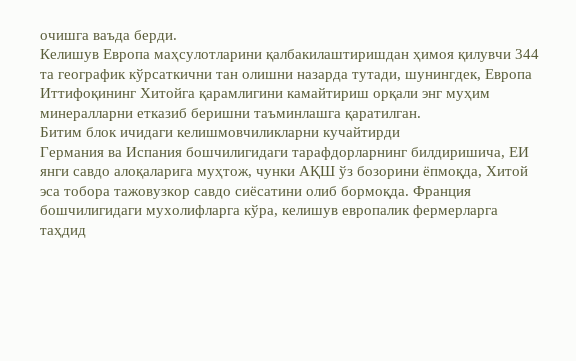очишга ваъда берди.
Келишув Европа маҳсулотларини қалбакилаштиришдан ҳимоя қилувчи 344 та географик кўрсаткични тан олишни назарда тутади, шунингдек, Европа Иттифоқининг Хитойга қарамлигини камайтириш орқали энг муҳим минералларни етказиб беришни таъминлашга қаратилган.
Битим блок ичидаги келишмовчиликларни кучайтирди
Германия ва Испания бошчилигидаги тарафдорларнинг билдиришича, ЕИ янги савдо алоқаларига муҳтож, чунки АҚШ ўз бозорини ёпмоқда, Хитой эса тобора тажовузкор савдо сиёсатини олиб бормоқда. Франция бошчилигидаги мухолифларга кўра, келишув европалик фермерларга таҳдид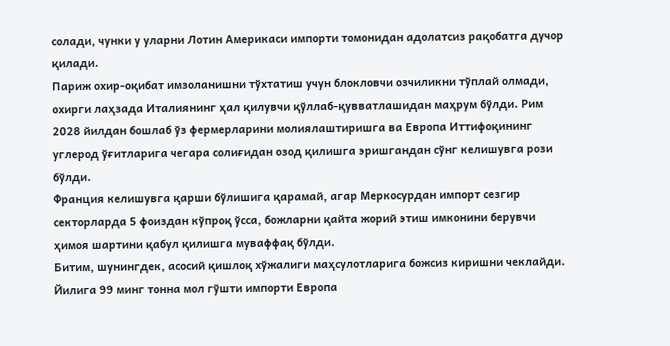солади, чунки у уларни Лотин Америкаси импорти томонидан адолатсиз рақобатга дучор қилади.
Париж охир-оқибат имзоланишни тўхтатиш учун блокловчи озчиликни тўплай олмади, охирги лаҳзада Италиянинг ҳал қилувчи қўллаб-қувватлашидан маҳрум бўлди. Рим 2028 йилдан бошлаб ўз фермерларини молиялаштиришга ва Европа Иттифоқининг углерод ўғитларига чегара солиғидан озод қилишга эришгандан сўнг келишувга рози бўлди.
Франция келишувга қарши бўлишига қарамай, агар Меркосурдан импорт сезгир секторларда 5 фоиздан кўпроқ ўсса, божларни қайта жорий этиш имконини берувчи ҳимоя шартини қабул қилишга муваффақ бўлди.
Битим, шунингдек, асосий қишлоқ хўжалиги маҳсулотларига божсиз киришни чеклайди. Йилига 99 минг тонна мол гўшти импорти Европа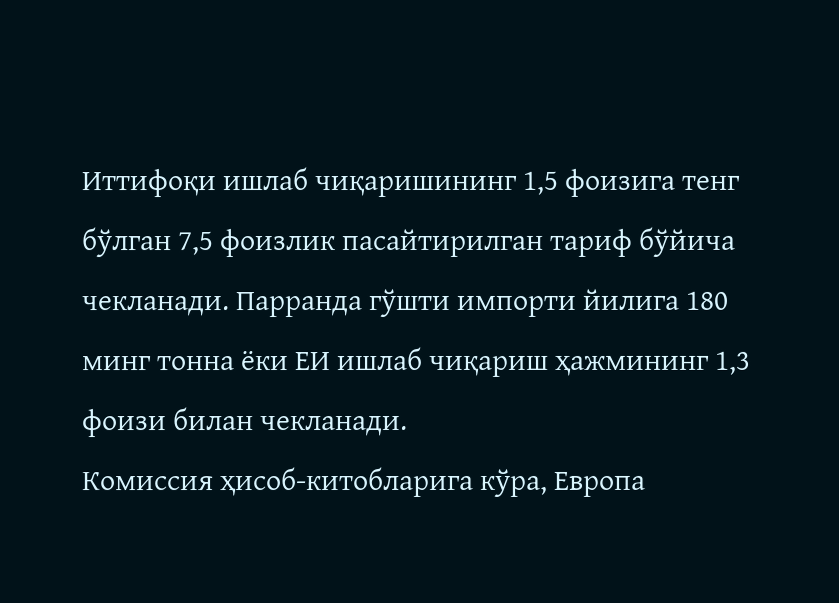Иттифоқи ишлаб чиқаришининг 1,5 фоизига тенг бўлган 7,5 фоизлик пасайтирилган тариф бўйича чекланади. Парранда гўшти импорти йилига 180 минг тонна ёки ЕИ ишлаб чиқариш ҳажмининг 1,3 фоизи билан чекланади.
Комиссия ҳисоб-китобларига кўра, Европа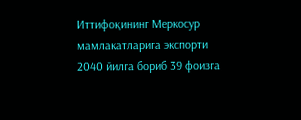Иттифоқининг Меркосур мамлакатларига экспорти 2040 йилга бориб 39 фоизга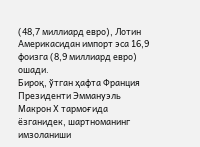(48,7 миллиард евро), Лотин Америкасидан импорт эса 16,9 фоизга (8,9 миллиард евро) ошади.
Бироқ, ўтган ҳафта Франция Президенти Эммануэль Макрон Х тармоғида ёзганидек, шартноманинг имзоланиши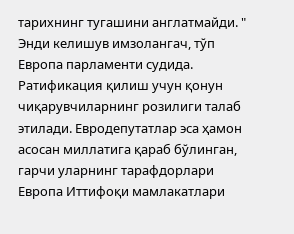тарихнинг тугашини англатмайди. "
Энди келишув имзолангач, тўп Европа парламенти судида. Ратификация қилиш учун қонун чиқарувчиларнинг розилиги талаб этилади. Евродепутатлар эса ҳамон асосан миллатига қараб бўлинган, гарчи уларнинг тарафдорлари Европа Иттифоқи мамлакатлари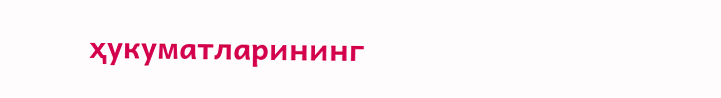ҳукуматларининг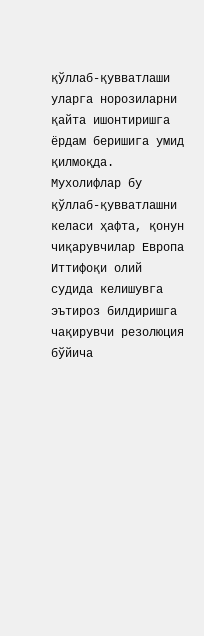қўллаб-қувватлаши уларга норозиларни қайта ишонтиришга ёрдам беришига умид қилмоқда.
Мухолифлар бу қўллаб-қувватлашни келаси ҳафта, қонун чиқарувчилар Европа Иттифоқи олий судида келишувга эътироз билдиришга чақирувчи резолюция бўйича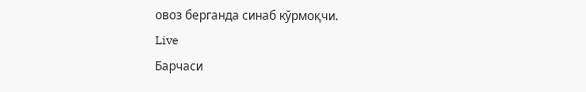овоз берганда синаб кўрмоқчи.
Live
Барчаси